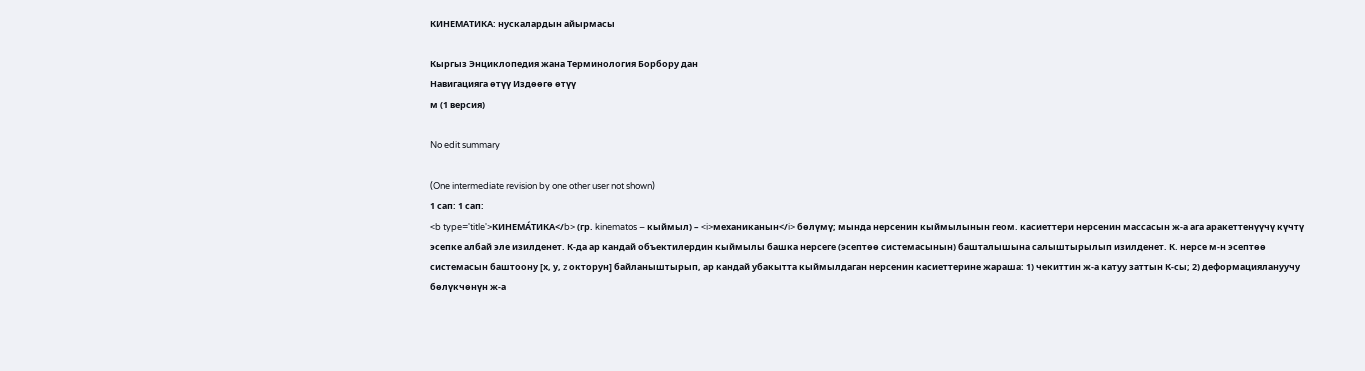КИНЕМАТИКА: нускалардын айырмасы

Кыргыз Энциклопедия жана Терминология Борбору дан
Навигацияга өтүү Издөөгө өтүү
м (1 версия)

No edit summary

(One intermediate revision by one other user not shown)
1 сап: 1 сап:
<b type='title'>КИНЕМА́ТИКА</b> (гр. kinematos – кыймыл) – <i>механиканын</i> бөлүмү; мында нерсенин кыймылынын геом. касиеттери нерсенин массасын ж-а ага аракеттенүүчү күчтү эсепке албай эле изилденет. К-да ар кандай объектилердин кыймылы башка нерсеге (эсептөө системасынын) башталышына салыштырылып изилденет. К. нерсе м-н эсептөө системасын баштоону [х, у, z окторун] байланыштырып, ар кандай убакытта кыймылдаган нерсенин касиеттерине жараша: 1) чекиттин ж-а катуу заттын К-сы; 2) деформациялануучу бөлүкчөнүн ж-а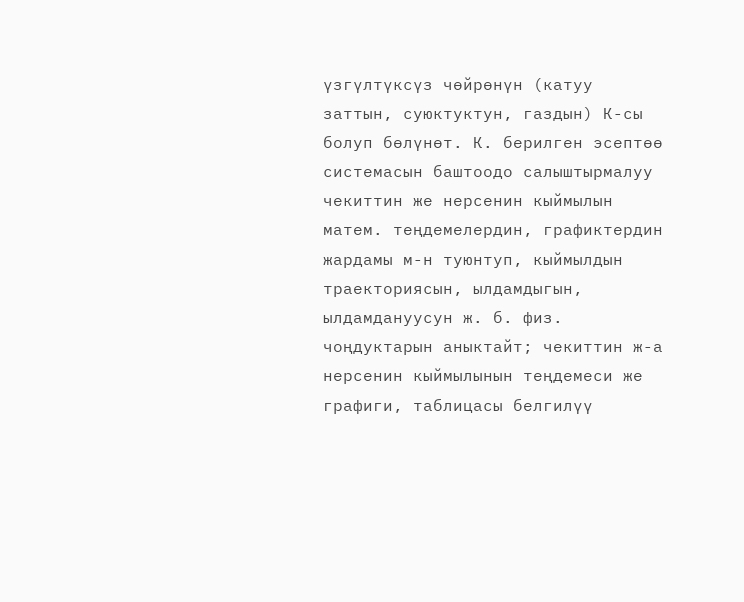үзгүлтүксүз чөйрөнүн (катуу заттын, суюктуктун, газдын) К-сы болуп бөлүнөт. К. берилген эсептөө системасын баштоодо салыштырмалуу чекиттин же нерсенин кыймылын матем. теңдемелердин, графиктердин жардамы м-н туюнтуп, кыймылдын траекториясын, ылдамдыгын, ылдамдануусун ж. б. физ. чоңдуктарын аныктайт; чекиттин ж-а нерсенин кыймылынын теңдемеси же графиги, таблицасы белгилүү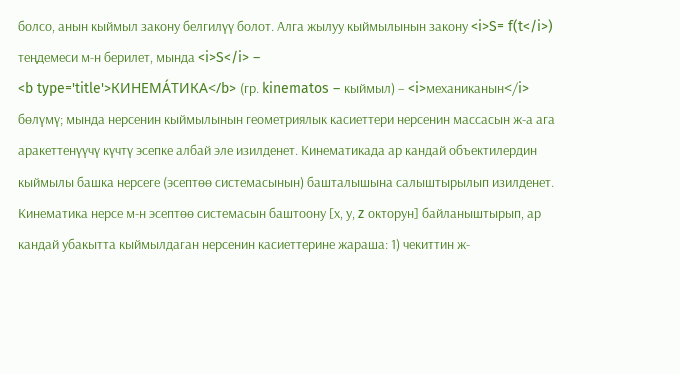болсо, анын кыймыл закону белгилүү болот. Алга жылуу кыймылынын закону <i>S= f(t</i>) теңдемеси м-н берилет, мында <i>S</i> –
<b type='title'>КИНЕМА́ТИКА</b> (гр. kinematos – кыймыл) – <i>механиканын</i> бөлүмү; мында нерсенин кыймылынын геометриялык касиеттери нерсенин массасын ж-а ага аракеттенүүчү күчтү эсепке албай эле изилденет. Кинематикада ар кандай объектилердин кыймылы башка нерсеге (эсептөө системасынын) башталышына салыштырылып изилденет. Кинематика нерсе м-н эсептөө системасын баштоону [х, у, z окторун] байланыштырып, ар кандай убакытта кыймылдаган нерсенин касиеттерине жараша: 1) чекиттин ж-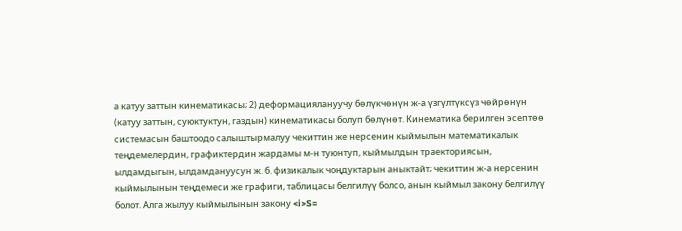а катуу заттын кинематикасы; 2) деформациялануучу бөлүкчөнүн ж-а үзгүлтүксүз чөйрөнүн (катуу заттын, суюктуктун, газдын) кинематикасы болуп бөлүнөт. Кинематика берилген эсептөө системасын баштоодо салыштырмалуу чекиттин же нерсенин кыймылын математикалык теңдемелердин, графиктердин жардамы м-н туюнтуп, кыймылдын траекториясын, ылдамдыгын, ылдамдануусун ж. б. физикалык чоңдуктарын аныктайт; чекиттин ж-а нерсенин кыймылынын теңдемеси же графиги, таблицасы белгилүү болсо, анын кыймыл закону белгилүү болот. Алга жылуу кыймылынын закону <i>S=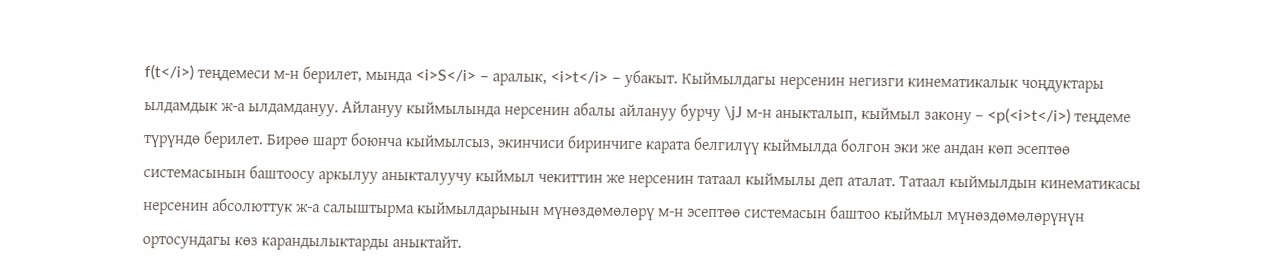f(t</i>) теңдемеси м-н берилет, мында <i>S</i> – аралык, <i>t</i> – убакыт. Кыймылдагы нерсенин негизги кинематикалык чоңдуктары ылдамдык ж-а ылдамдануу. Айлануу кыймылында нерсенин абалы айлануу бурчу \jJ м-н аныкталып, кыймыл закону – <p(<i>t</i>) теңдеме түрүндө берилет. Бирөө шарт боюнча кыймылсыз, экинчиси биринчиге карата белгилүү кыймылда болгон эки же андан көп эсептөө системасынын баштоосу аркылуу аныкталуучу кыймыл чекиттин же нерсенин татаал кыймылы деп аталат. Татаал кыймылдын кинематикасы нерсенин абсолюттук ж-а салыштырма кыймылдарынын мүнөздөмөлөрү м-н эсептөө системасын баштоо кыймыл мүнөздөмөлөрүнүн ортосундагы көз карандылыктарды аныктайт.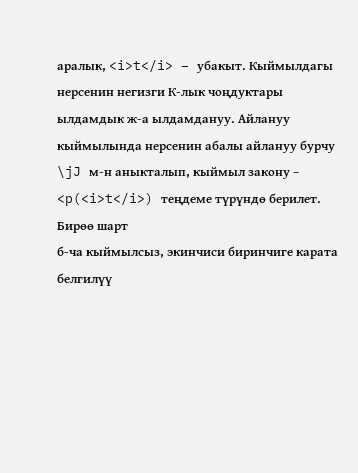аралык, <i>t</i> – убакыт. Кыймылдагы нерсенин негизги К-лык чоңдуктары ылдамдык ж-а ылдамдануу. Айлануу кыймылында нерсенин абалы айлануу бурчу \jJ м-н аныкталып, кыймыл закону – <p(<i>t</i>) теңдеме түрүндө берилет. Бирөө шарт
б-ча кыймылсыз, экинчиси биринчиге карата белгилүү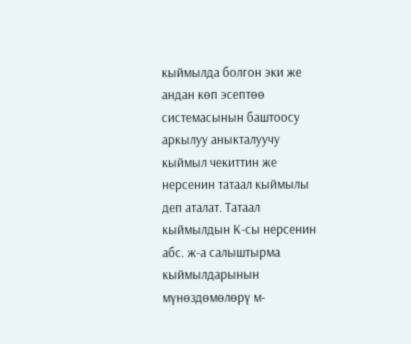кыймылда болгон эки же андан көп эсептөө системасынын баштоосу аркылуу аныкталуучу кыймыл чекиттин же нерсенин татаал кыймылы деп аталат. Татаал кыймылдын К-сы нерсенин абс. ж-а салыштырма кыймылдарынын мүнөздөмөлөрү м-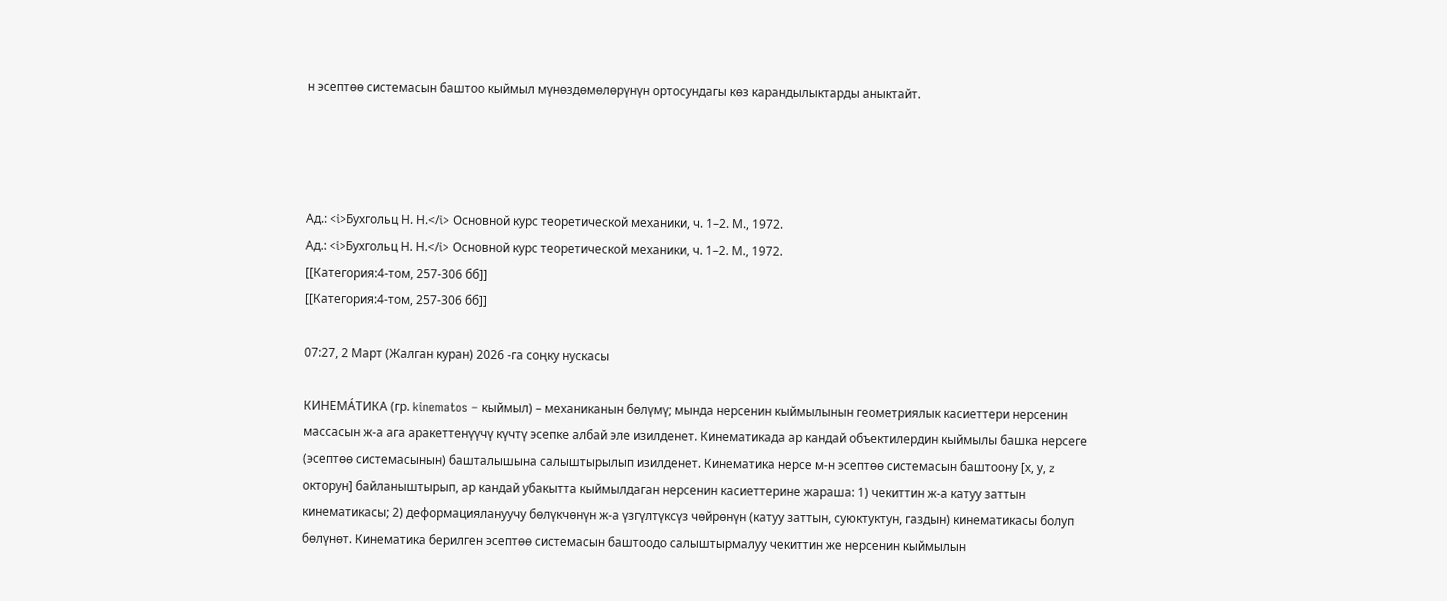н эсептөө системасын баштоо кыймыл мүнөздөмөлөрүнүн ортосундагы көз карандылыктарды аныктайт.




Ад.: <i>Бухгольц Н. Н.</i> Основной курс теоретической механики, ч. 1–2. М., 1972.
Ад.: <i>Бухгольц Н. Н.</i> Основной курс теоретической механики, ч. 1–2. М., 1972.
[[Категория:4-том, 257-306 бб]]
[[Категория:4-том, 257-306 бб]]

07:27, 2 Март (Жалган куран) 2026 -га соңку нускасы

КИНЕМА́ТИКА (гр. kinematos – кыймыл) – механиканын бөлүмү; мында нерсенин кыймылынын геометриялык касиеттери нерсенин массасын ж-а ага аракеттенүүчү күчтү эсепке албай эле изилденет. Кинематикада ар кандай объектилердин кыймылы башка нерсеге (эсептөө системасынын) башталышына салыштырылып изилденет. Кинематика нерсе м-н эсептөө системасын баштоону [х, у, z окторун] байланыштырып, ар кандай убакытта кыймылдаган нерсенин касиеттерине жараша: 1) чекиттин ж-а катуу заттын кинематикасы; 2) деформациялануучу бөлүкчөнүн ж-а үзгүлтүксүз чөйрөнүн (катуу заттын, суюктуктун, газдын) кинематикасы болуп бөлүнөт. Кинематика берилген эсептөө системасын баштоодо салыштырмалуу чекиттин же нерсенин кыймылын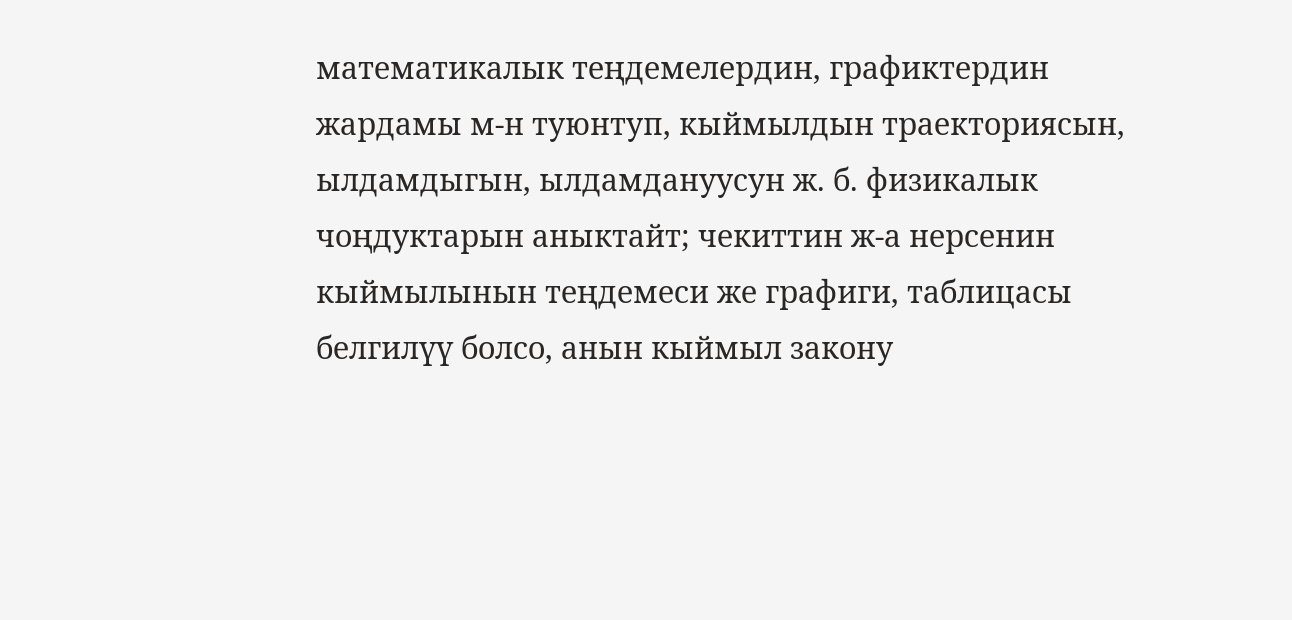математикалык теңдемелердин, графиктердин жардамы м-н туюнтуп, кыймылдын траекториясын, ылдамдыгын, ылдамдануусун ж. б. физикалык чоңдуктарын аныктайт; чекиттин ж-а нерсенин кыймылынын теңдемеси же графиги, таблицасы белгилүү болсо, анын кыймыл закону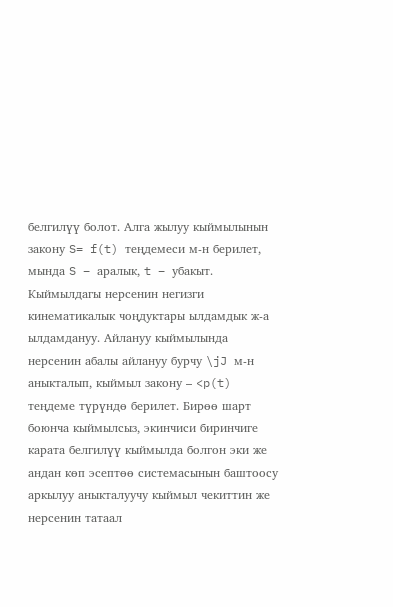белгилүү болот. Алга жылуу кыймылынын закону S= f(t) теңдемеси м-н берилет, мында S – аралык, t – убакыт. Кыймылдагы нерсенин негизги кинематикалык чоңдуктары ылдамдык ж-а ылдамдануу. Айлануу кыймылында нерсенин абалы айлануу бурчу \jJ м-н аныкталып, кыймыл закону – <p(t) теңдеме түрүндө берилет. Бирөө шарт боюнча кыймылсыз, экинчиси биринчиге карата белгилүү кыймылда болгон эки же андан көп эсептөө системасынын баштоосу аркылуу аныкталуучу кыймыл чекиттин же нерсенин татаал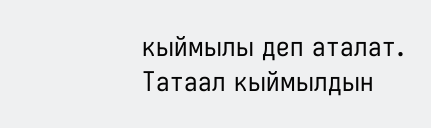кыймылы деп аталат. Татаал кыймылдын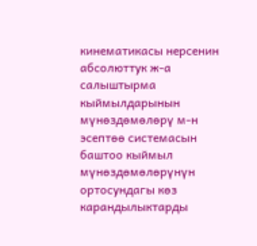кинематикасы нерсенин абсолюттук ж-а салыштырма кыймылдарынын мүнөздөмөлөрү м-н эсептөө системасын баштоо кыймыл мүнөздөмөлөрүнүн ортосундагы көз карандылыктарды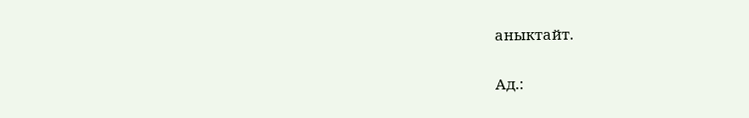аныктайт.


Ад.: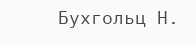Бухгольц Н.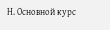Н. Основной курс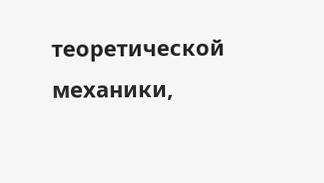теоретической механики,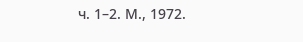ч. 1–2. М., 1972.